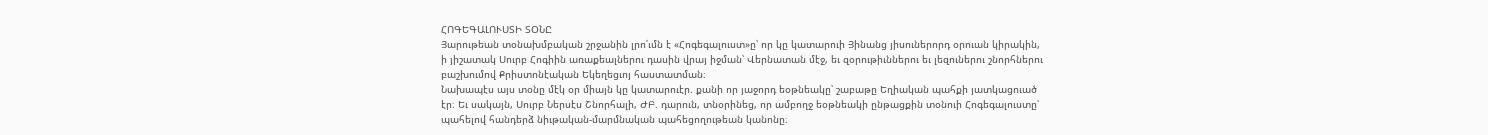ՀՈԳԵԳԱԼՈՒՍՏԻ ՏՕՆԸ
Յարութեան տօնախմբական շրջանին լրո՛ւմն է «Հոգեգալուստ»ը՝ որ կը կատարուի Յինանց յիսուներորդ օրուան կիրակին, ի յիշատակ Սուրբ Հոգիին առաքեալներու դասին վրայ իջման՝ Վերնատան մէջ, եւ զօրութիւններու եւ լեզուներու շնորհներու բաշխումով Քրիստոնէական Եկեղեցւոյ հաստատման։
Նախապէս այս տօնը մէկ օր միայն կը կատարուէր. քանի որ յաջորդ եօթնեակը՝ շաբաթը Եղիական պահքի յատկացուած էր։ Եւ սակայն, Սուրբ Ներսէս Շնորհալի, ԺԲ. դարուն, տնօրինեց, որ ամբողջ եօթնեակի ընթացքին տօնուի Հոգեգալուստը՝ պահելով հանդերձ նիւթական-մարմնական պահեցողութեան կանոնը։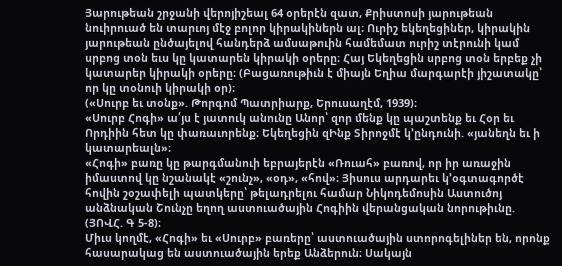Յարութեան շրջանի վերոյիշեալ 64 օրերէն զատ, Քրիստոսի յարութեան նուիրուած են տարւոյ մէջ բոլոր կիրակիներն ալ։ Ուրիշ եկեղեցիներ, կիրակին յարութեան ընծայելով հանդերձ ամսաթուին համեմատ ուրիշ տէրունի կամ սրբոց տօն եւս կը կատարեն կիրակի օրերը։ Հայ Եկեղեցին սրբոց տօն երբեք չի կատարեր կիրակի օրերը։ (Բացառութիւն է միայն Եղիա մարգարէի յիշատակը՝ որ կը տօնուի կիրակի օր)։
(«Սուրբ եւ տօնք». Թորգոմ Պատրիարք, Երուսաղէմ, 1939)։
«Սուրբ Հոգի» ա՛յս է յատուկ անունը Անոր՝ զոր մենք կը պաշտենք եւ Հօր եւ Որդիին հետ կը փառաւորենք։ Եկեղեցին զԻնք Տիրոջմէ կ՚ընդունի. «յանեղն եւ ի կատարեալն»։
«Հոգի» բառը կը թարգմանուի եբրայերէն «Ռուահ» բառով, որ իր առաջին իմաստով կը նշանակէ «շունչ», «օդ», «հով»։ Յիսուս արդարեւ կ՚օգտագործէ հովին շօշափելի պատկերը՝ թելադրելու համար Նիկոդեմոսին Աստուծոյ անձնական Շունչը եղող աստուածային Հոգիին վերանցական նորութիւնը. (ՅՈՎՀ. Գ 5-8)։
Միւս կողմէ, «Հոգի» եւ «Սուրբ» բառերը՝ աստուածային ստորոգելիներ են, որոնք հասարակաց են աստուածային երեք Անձերուն։ Սակայն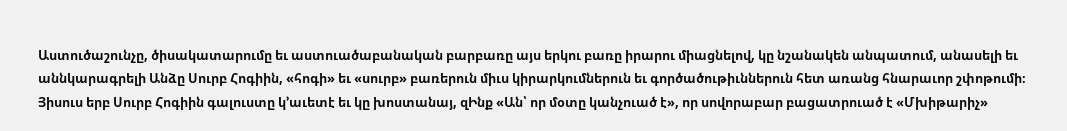Աստուծաշունչը, ծիսակատարումը եւ աստուածաբանական բարբառը այս երկու բառը իրարու միացնելով, կը նշանակեն անպատում, անասելի եւ աննկարագրելի Անձը Սուրբ Հոգիին, «հոգի» եւ «սուրբ» բառերուն միւս կիրարկումներուն եւ գործածութիւններուն հետ առանց հնարաւոր շփոթումի։
Յիսուս երբ Սուրբ Հոգիին գալուստը կ՚աւետէ եւ կը խոստանայ, զԻնք «Ան՝ որ մօտը կանչուած է», որ սովորաբար բացատրուած է «Մխիթարիչ»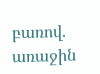բառով. առաջին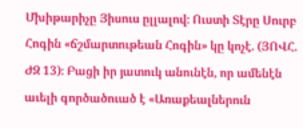Մխիթարիչը Յիսուս ըլլալով։ Ուստի Տէրը Սուրբ Հոգին «ճշմարտութեան Հոգին» կը կոչէ. (ՅՈՎՀ. ԺԶ 13)։ Բացի իր յատուկ անունէն, որ ամենէն աւելի գործածուած է «Առաքեալներուն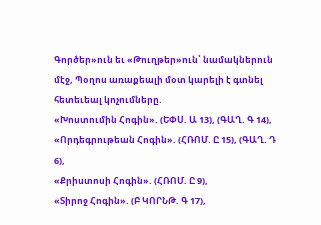Գործեր»ուն եւ «Թուղթեր»ուն՝ նամակներուն մէջ, Պօղոս առաքեալի մօտ կարելի է գտնել հետեւեալ կոչումները.
«Խոստումին Հոգին». (ԵՓՍ. Ա 13), (ԳԱՂ. Գ 14),
«Որդեգրութեան Հոգին». (ՀՌՈՄ. Ը 15), (ԳԱՂ. Դ 6),
«Քրիստոսի Հոգին». (ՀՌՈՄ. Ը 9),
«Տիրոջ Հոգին». (Բ ԿՈՐՆԹ. Գ 17),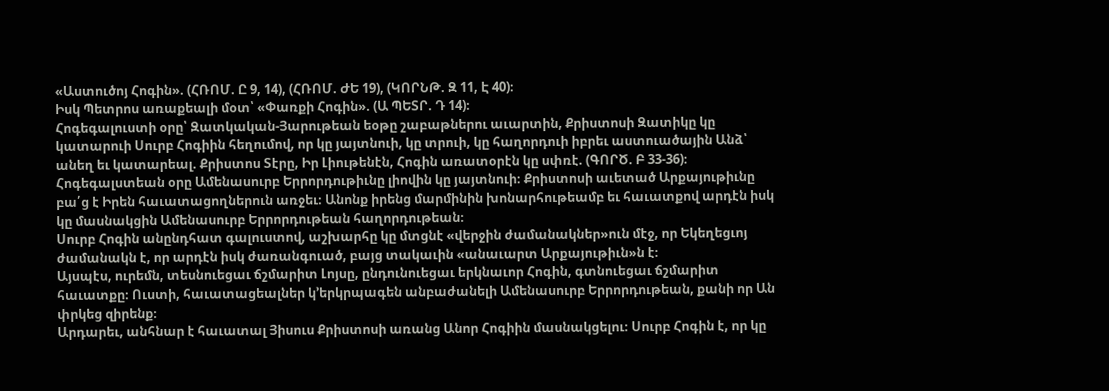«Աստուծոյ Հոգին». (ՀՌՈՄ. Ը 9, 14), (ՀՌՈՄ. ԺԵ 19), (ԿՈՐՆԹ. Զ 11, Է 40)։
Իսկ Պետրոս առաքեալի մօտ՝ «Փառքի Հոգին». (Ա ՊԵՏՐ. Դ 14)։
Հոգեգալուստի օրը՝ Զատկական-Յարութեան եօթը շաբաթներու աւարտին, Քրիստոսի Զատիկը կը կատարուի Սուրբ Հոգիին հեղումով, որ կը յայտնուի, կը տրուի, կը հաղորդուի իբրեւ աստուածային Անձ՝ անեղ եւ կատարեալ. Քրիստոս Տէրը, Իր Լիութենէն, Հոգին առատօրէն կը սփռէ. (ԳՈՐԾ. Բ 33-36)։
Հոգեգալստեան օրը Ամենասուրբ Երրորդութիւնը լիովին կը յայտնուի։ Քրիստոսի աւետած Արքայութիւնը բա՛ց է Իրեն հաւատացողներուն առջեւ։ Անոնք իրենց մարմինին խոնարհութեամբ եւ հաւատքով արդէն իսկ կը մասնակցին Ամենասուրբ Երրորդութեան հաղորդութեան։
Սուրբ Հոգին անընդհատ գալուստով, աշխարհը կը մտցնէ «վերջին ժամանակներ»ուն մէջ, որ Եկեղեցւոյ ժամանակն է, որ արդէն իսկ ժառանգուած, բայց տակաւին «անաւարտ Արքայութիւն»ն է։
Այսպէս, ուրեմն, տեսնուեցաւ ճշմարիտ Լոյսը, ընդունուեցաւ երկնաւոր Հոգին, գտնուեցաւ ճշմարիտ հաւատքը։ Ուստի, հաւատացեալներ կ՚երկրպագեն անբաժանելի Ամենասուրբ Երրորդութեան, քանի որ Ան փրկեց զիրենք։
Արդարեւ, անհնար է հաւատալ Յիսուս Քրիստոսի առանց Անոր Հոգիին մասնակցելու։ Սուրբ Հոգին է, որ կը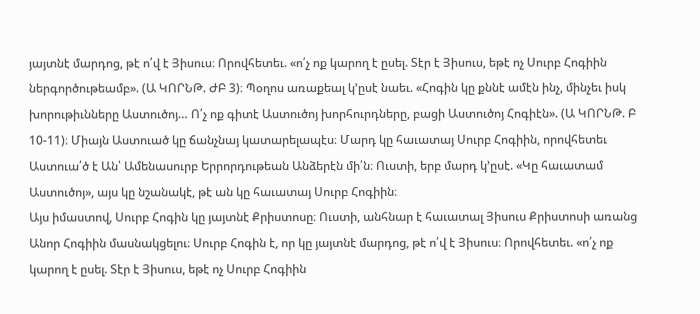յայտնէ մարդոց, թէ ո՛վ է Յիսուս։ Որովհետեւ. «ո՛չ ոք կարող է ըսել. Տէր է Յիսուս, եթէ ոչ Սուրբ Հոգիին ներգործութեամբ». (Ա ԿՈՐՆԹ. ԺԲ 3)։ Պօղոս առաքեալ կ՚ըսէ նաեւ. «Հոգին կը քննէ ամէն ինչ, մինչեւ իսկ խորութիւնները Աստուծոյ… Ո՛չ ոք գիտէ Աստուծոյ խորհուրդները, բացի Աստուծոյ Հոգիէն». (Ա ԿՈՐՆԹ. Բ 10-11)։ Միայն Աստուած կը ճանչնայ կատարելապէս։ Մարդ կը հաւատայ Սուրբ Հոգիին, որովհետեւ Աստուա՛ծ է Ան՝ Ամենասուրբ Երրորդութեան Անձերէն մի՛ն։ Ուստի, երբ մարդ կ՚ըսէ. «Կը հաւատամ Աստուծոյ», այս կը նշանակէ, թէ ան կը հաւատայ Սուրբ Հոգիին։
Այս իմաստով, Սուրբ Հոգին կը յայտնէ Քրիստոսը։ Ուստի, անհնար է հաւատալ Յիսուս Քրիստոսի առանց Անոր Հոգիին մասնակցելու։ Սուրբ Հոգին է, որ կը յայտնէ մարդոց, թէ ո՛վ է Յիսուս։ Որովհետեւ. «ո՛չ ոք կարող է ըսել. Տէր է Յիսուս, եթէ ոչ Սուրբ Հոգիին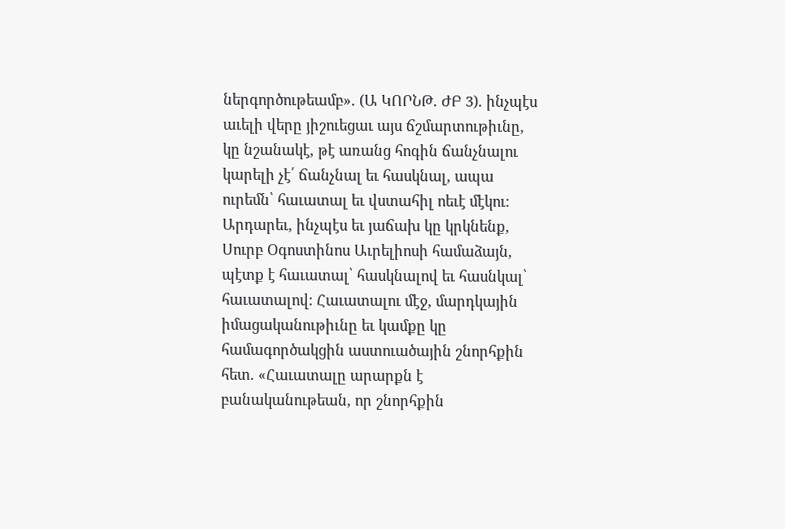ներգործութեամբ». (Ա ԿՈՐՆԹ. ԺԲ 3). ինչպէս աւելի վերը յիշուեցաւ այս ճշմարտութիւնը, կը նշանակէ, թէ առանց հոգին ճանչնալու կարելի չէ՛ ճանչնալ եւ հասկնալ, ապա ուրեմն՝ հաւատալ եւ վստահիլ ոեւէ մէկու։ Արդարեւ, ինչպէս եւ յաճախ կը կրկնենք, Սուրբ Օգոստինոս Աւրելիոսի համաձայն, պէտք է հաւատալ՝ հասկնալով եւ հասնկալ՝ հաւատալով։ Հաւատալու մէջ, մարդկային իմացականութիւնը եւ կամքը կը համագործակցին աստուածային շնորհքին հետ. «Հաւատալը արարքն է բանականութեան, որ շնորհքին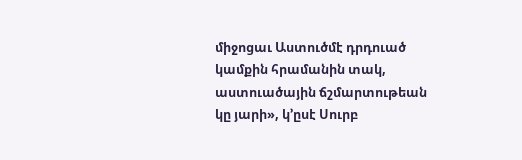միջոցաւ Աստուծմէ դրդուած կամքին հրամանին տակ, աստուածային ճշմարտութեան կը յարի», կ՚ըսէ Սուրբ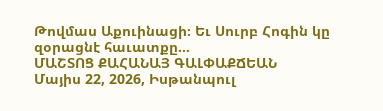Թովմաս Աքուինացի։ Եւ Սուրբ Հոգին կը զօրացնէ հաւատքը…
ՄԱՇՏՈՑ ՔԱՀԱՆԱՅ ԳԱԼՓԱՔՃԵԱՆ
Մայիս 22, 2026, Իսթանպուլ